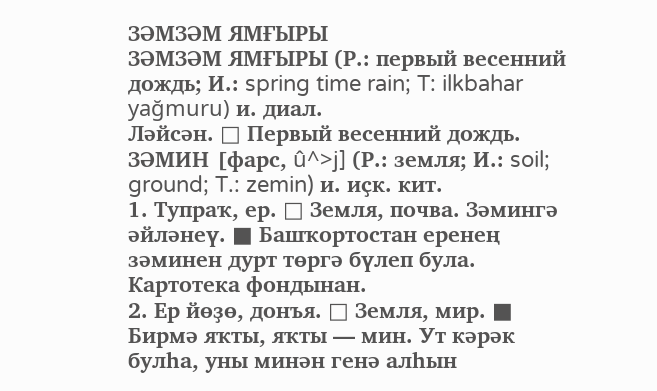ЗӘМЗӘМ ЯМҒЫРЫ
ЗӘМЗӘМ ЯМҒЫРЫ (Р.: первый весенний дождь; И.: spring time rain; T: ilkbahar yağmuru) и. диал.
Ләйсән. □ Первый весенний дождь.
ЗӘМИН [фарс, û^>j] (Р.: земля; И.: soil; ground; T.: zemin) и. иҫк. кит.
1. Тупраҡ, ер. □ Земля, почва. Зәмингә әйләнеү. ■ Башҡортостан еренең зәминен дурт төргә бүлеп була. Картотека фондынан.
2. Ер йөҙө, донъя. □ Земля, мир. ■ Бирмә яҡты, яҡты — мин. Ут кәрәк булһа, уны минән генә алһын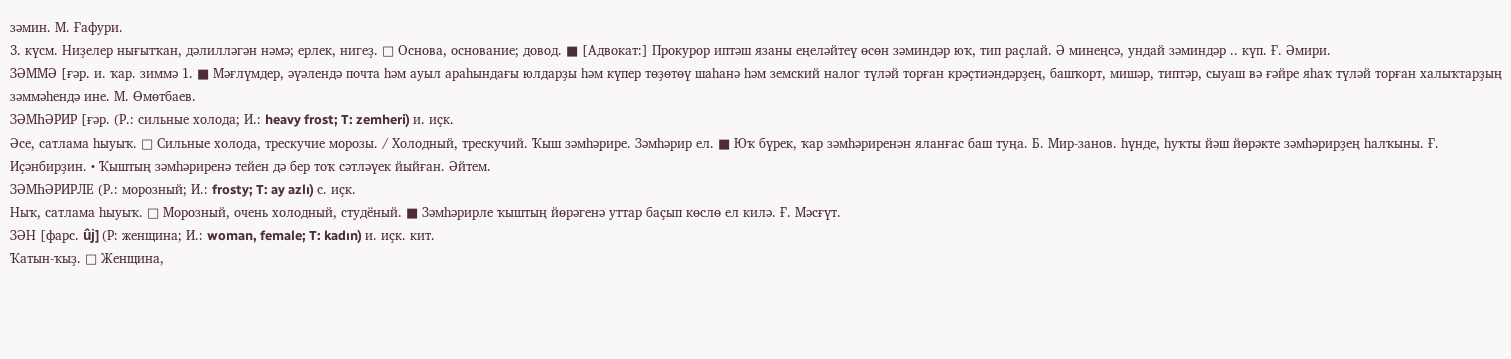зәмин. М. Ғафури.
3. күсм. Ниҙелер нығытҡан, дәлилләгән нәмә; ерлек, нигеҙ. □ Основа, основание; довод. ■ [Адвокат:] Прокурор иптәш язаны еңеләйтеү өсөн зәминдәр юҡ, тип раҫлай. Ә минеңсә, ундай зәминдәр .. күп. Ғ. Әмири.
ЗӘММӘ [ғәр. и. ҡар. зиммә 1. ■ Мәғлүмдер, әүәлендә почта һәм ауыл араһындағы юлдарҙы һәм күпер төҙөтөү шаһанә һәм земский налог түләй торған крәҫтиәндәрҙең, башҡорт, мишәр, типтәр, сыуаш вә ғәйре яһаҡ түләй торған халыҡтарҙың зәммәһендә ине. М. Өмөтбаев.
ЗӘМҺӘРИР [ғәр. (Р.: сильные холода; И.: heavy frost; T: zemheri) и. иҫк.
Әсе, сатлама һыуыҡ. □ Сильные холода, трескучие морозы. / Холодный, трескучий. Ҡыш зәмһәрире. Зәмһәрир ел. ■ Юҡ бүрек, ҡар зәмһәриренән яланғас баш туңа. Б. Мир-занов. һүнде, һуҡты йәш йөрәкте зәмһәрирҙең һалҡыны. Ғ. Иҫәнбирҙин. • Ҡыштың зәмһәриренә тейен дә бер тоҡ сәтләүек йыйған. Әйтем.
ЗӘМҺӘРИРЛЕ (Р.: морозный; И.: frosty; T: ay azlı) с. иҫк.
Ныҡ, сатлама һыуыҡ. □ Морозный, очень холодный, студёный. ■ Зәмһәрирле ҡыштың йөрәгенә уттар баҫып көслө ел килә. Ғ. Мәсғүт.
ЗӘН [фарс. ûj] (Р: женщина; И.: woman, female; T: kadın) и. иҫк. кит.
Ҡатын-ҡыҙ. □ Женщина,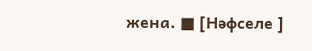жена. ■ [Нәфселе ]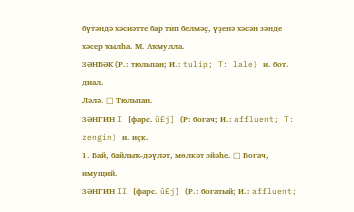бүтәндә хәсиәтте бар тип белмәҫ, үҙенә хәсән зәнде хәсер ҡылһа. М. Аҡмулла.
ЗӘНБӘК (Р.: тюльпан; И.: tulip; T: lale) и. бот. диал.
Ләлә. □ Тюльпан.
ЗӘНГИН I [фарс. û£j] (Р: богач; И.: affluent; T: zengin) и. иҫк.
1. Бай, байлыҡ-дәүләт, мөлкәт эйәһе. □ Богач, имущий.
ЗӘНГИН II [фарс. û£j] (Р.: богатый; И.: affluent;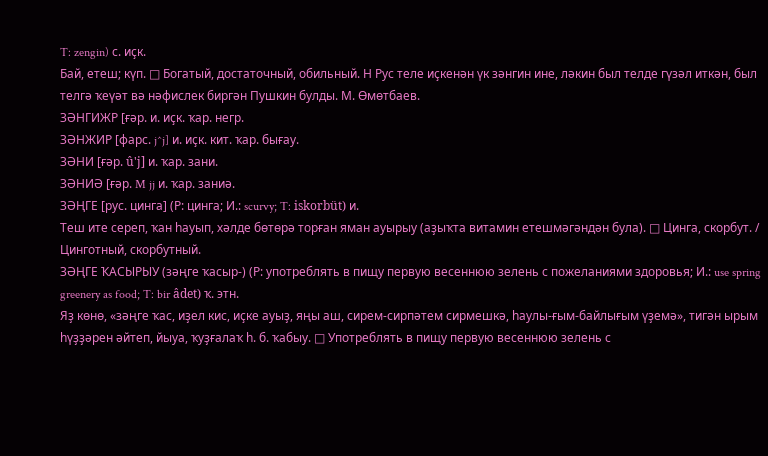T: zengin) с. иҫк.
Бай, етеш; күп. □ Богатый, достаточный, обильный. Н Рус теле иҫкенән үк зәнгин ине, ләкин был телде гүзәл иткән, был телгә ҡеүәт вә нәфислек биргән Пушкин булды. М. Өмөтбаев.
ЗӘНГИЖР [ғәр. и. иҫк. ҡар. негр.
ЗӘНЖИР [фарс. j^j] и. иҫк. кит. ҡар. бығау.
ЗӘНИ [ғәр. û'j] и. ҡар. зани.
ЗӘНИӘ [ғәр. M jj и. ҡар. заниә.
ЗӘҢГЕ [рус. цинга] (Р: цинга; И.: scurvy; T: iskorbüt) и.
Теш ите сереп, ҡан һауып, хәлде бөтөрә торған яман ауырыу (аҙыҡта витамин етешмәгәндән була). □ Цинга, скорбут. / Цинготный, скорбутный.
ЗӘҢГЕ ҠАСЫРЫУ (зәңге ҡасыр-) (Р: употреблять в пищу первую весеннюю зелень с пожеланиями здоровья; И.: use spring greenery as food; T: bir âdet) ҡ. этн.
Яҙ көнө, «зәңге ҡас, иҙел кис, иҫке ауыҙ, яңы аш, сирем-сирпәтем сирмешкә, һаулы-ғым-байлығым үҙемә», тигән ырым һүҙҙәрен әйтеп, йыуа, ҡуҙғалаҡ һ. б. ҡабыу. □ Употреблять в пищу первую весеннюю зелень с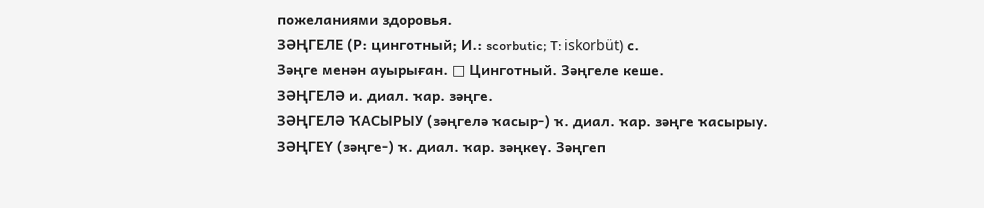пожеланиями здоровья.
ЗӘҢГЕЛЕ (Р: цинготный; И.: scorbutic; T: iskorbüt) с.
Зәңге менән ауырыған. □ Цинготный. Зәңгеле кеше.
ЗӘҢГЕЛӘ и. диал. ҡар. зәңге.
ЗӘҢГЕЛӘ ҠАСЫРЫУ (зәңгелә ҡасыр-) ҡ. диал. ҡар. зәңге ҡасырыу.
ЗӘҢГЕҮ (зәңге-) ҡ. диал. ҡар. зәңкеү. Зәңгеп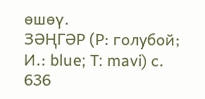өшөү.
ЗӘҢГӘР (Р: голубой; И.: blue; T: mavi) с.
636